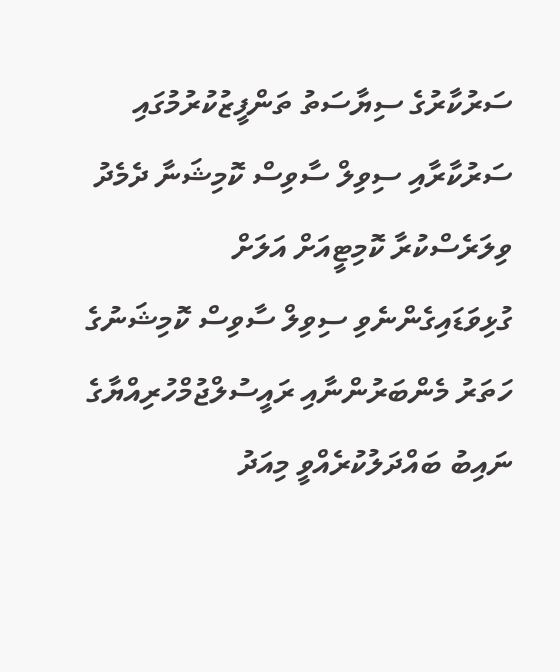ސަރުކާރުގެ ސިޔާސަތު ތަންފީޒުކުރުމުގައި ސަރުކާރާއި ސިވިލް ސާވިސް ކޮމިޝަނާ ދެމެދު ވިލަރެސްކުރާ ކޮމިޓީއަށް އަލަށް ގުޅިވަޑައިގެންނެވި ސިވިލް ސާވިސް ކޮމިޝަނުގެ ހަތަރު މެންބަރުންނާއި ރައީސުލްޖުމްހުރިއްޔާގެ ނައިބު ބައްދަލުކުރެއްވީ މިއަދު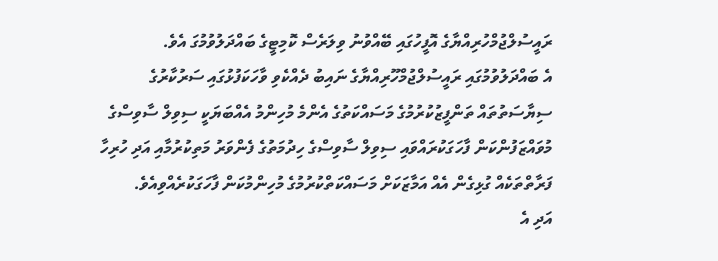ރައީސުލްޖުމްހުރިއްޔާގެ އޮފީހުގައި ބޭއްވުނު ވިލަރެސް ކޮމިޓީގެ ބައްދަލުވުމުގަ އެވެ.
އެ ބައްދަލުވުމުގައި ރައީސުލްޖުމްހޫރިއްޔާގެ ނައިބު ދެއްކެވި ވާހަކަފުޅުގައި ސަރުކާރުގެ ސިޔާސަތުތައް ތަންފީޒުކުރުމުގެ މަސައްކަތުގެ އެންމެ މުހިންމު އެއްބަޔަކީ ސިވިލް ސާވިސްގެ މުވައްޒަފުންކަން ފާހަގަކުރައްވައި ސިވިލް ސާވިސްގެ ހިދުމަތުގެ ފެންވަރު މަތިކުރުމާއި އަދި ހުރިހާ ފަރާތްތަކެއް ގުޅިގެން އެއް އަމާޒަކަށް މަސައްކަތްކުރުމުގެ މުހިންމުކަން ފާހަގަކުރެއްވިއެވެ.
އަދި އެ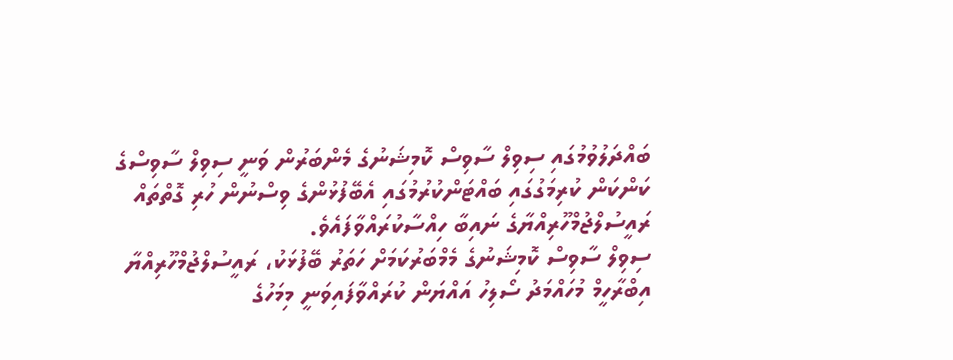ބައްދަލުވުމުގައި ސިވިލް ސާވިސް ކޮމިޝަނުގެ މެންބަރުން ވަނީ ސިވިލް ސާވިސްގެ ކަންކަން ކުރިމަގުގައި ބައްޓަންކުރުމުގައި އެބޭފުޅުންގެ ވިސްނުން ހުރި ގޮތްތައް ރައީސުލްޖުމްހޫރިއްޔާގެ ނައިބާ ހިއްސާކުރައްވާފައެވެ.
ސިވިލް ސާވިސް ކޮމިޝަނުގެ މެމްބަރުކަމަށް ހަތަރު ބޭފުޅަކު، ރައީސުލްޖުމްހޫރިއްޔާ އިބްރާހީމް މުހައްމަދު ސޯލިހު އައްޔަން ކުރައްވާފައިވަނީ މިމަހުގެ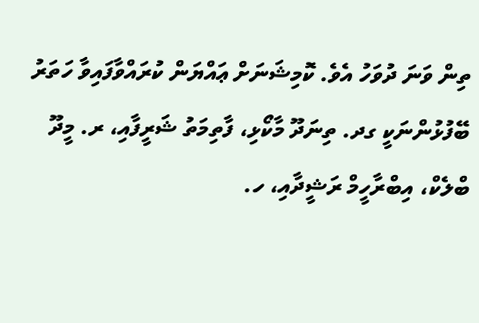ތިން ވަނަ ދުވަހު އެވެ. ކޮމިޝަނަށް ޢައްޔަން ކުރައްވާފައިވާ ހަތަރު ބޭފުޅުންނަކީ ގދ. ތިނަދޫ މާކޯޅި، ފާތިމަތު ޝަރީފާއި، ރ. މީދޫ ބްލެކް، އިބްރާހީމް ރަޝީދާއި، ހ.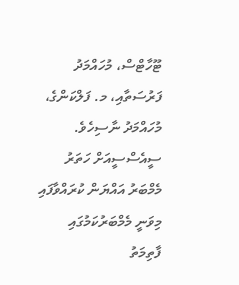ޓޫހާޓްސް، މުހައްމަދު ފަރުސަތާއި، މ. ފަލްކަންގެ، މުހައްމަދު ނާސިހެވެ.
ސީއެސްސީއަށް ހަތަރު މެމްބަރު އައްޔަން ކުރައްވާފައި މިވަނީ މެމްބަރުކަމުގައި ފާތިމަތު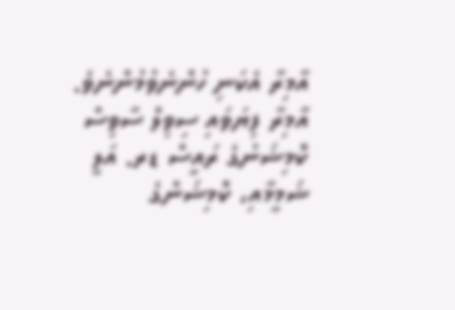އާމިރާ އެކަނި ހުންނެވުމުންނެވެ.
އާމިރާ ފިޔަވައި ސިވިލް ސާވިސް ކޮމިޝަނުގެ ރައީސް ޑރ. އަލީ ޝަމީމާއި، ކޮމިޝަންގެ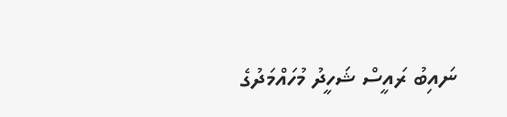ނައިބު ރައީސް ޝަހީދު މުހައްމަދުގެ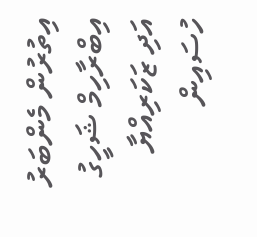އިތުރުން މެންބަރު އިބްރާހިމް ޝަހީގު އަދި ޒަކަރިއްޔާ ހުސައިން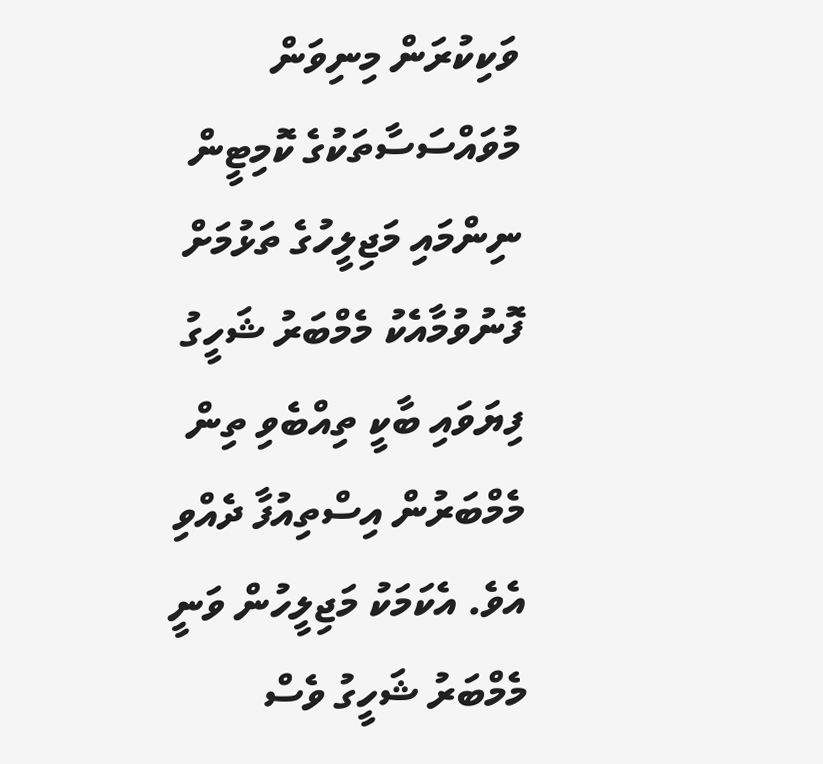ވަކިކުރަން މިނިވަން މުވައްސަސާތަކުގެ ކޮމިޓީން ނިންމައި މަޖިލީހުގެ ތަޅުމަށް ފޮނުވުމާއެކު މެމްބަރު ޝަހީގު ފިޔަވައި ބާކީ ތިއްބެވި ތިން މެމްބަރުން އިސްތިއުފާ ދެއްވި އެވެ. އެކަމަކު މަޖިލީހުން ވަނީ މެމްބަރު ޝަހީގު ވެސް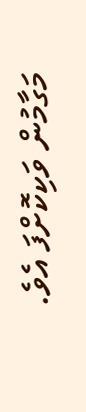މަގާމުން ވަކިކޮށްފަ އެވެ.